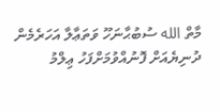މާތް الله ސުބުޙާނަހޫ ވަތަޢާލާ އަހަރެމެން ދުނިޔެއަށް ފޮނުއްވުމަށްފަހު ޢިލްމު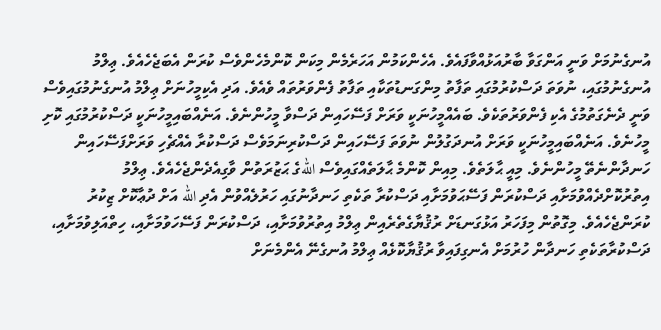އުނގެނުމަށް ވަނީ އަންގަވާ ބާރުއަޅުއްވާފައެވެ. އެހެންކަމުން އަހަރެމެން މިކަން ކޮންމެހެންވެސް ކުރަން އެބަޖެހެއެވެ. ޢިލްމު އުނގެނުމުގައި، ނުވަތަ ދަސްކުރުމުގައި ތަފާތު މިންގަނޑުތަކާއި ތަފާތު ފެންވަރުތައް ވެއެވެ. އަދި އެކިމީހުނަށް ޢިލްމު އުނގެނުމުގައިވެސް ވަނީ ދެނެގަތުމުގެ އެކި ފެންވަރުތަކެވެ. ބައެއްމީހުނަކީ ވަރަށް ފަސޭހައިން ދަސްވާ މީހުންނެވެ. އަނެއްބައިމީހުނަކީ ދަސްކުރުމުގައި ކޮށި މީހުނެވެ. އަނެއްބައިމީހުނަކީ ވަރަށް އުނދަގުލުން ނުވަތަ ފަސޭހައިން ދަސްކުރިނަމަވެސް ދަސްކުރާ އެއްޗެހި ވަރަށްފަސޭހައިން ހަނދާންނެތޭ މީހުންނެވެ. މިއީ ޙާލަތެވެ. މިއިން ކޮންމެ ޙާލަތެއްގައިވެސް اللهގެ ޙަޒުރަތުން ވާގިއެދެންޖެހެއެވެ. ޢިލްމު އިތުރުކޮށްދެއްވުމަށާއި ދަސްކުރަން ފަސޭޙަވުމަށާއި ދަސްކުރާ ތަކެތި ހަނދާނުގައި ހަރުލެއްވުން އެދި الله އަށް ދުޢާކޮށް ޒިކުރު ކުރަންޖެހެއެވެ. މިގޮތުން މިފަހަރު އަޅުގަނޑަށް ރުޤުޔާގެތެރެއިން ޢިލްމު އިތުރުވުމަށާއި، ދަސްކުރަން ފަސޭހަވުމަށާއި، ހިތްއަލިވުމަށާއި، ދަސްކުރާތަކެތި ހަނދާން ހުރުމަށް އެނގިފައިވާ ރުޤުޔާކޮޅެއް ޢިލްމު އުނގެނޭ އެންމެނަށް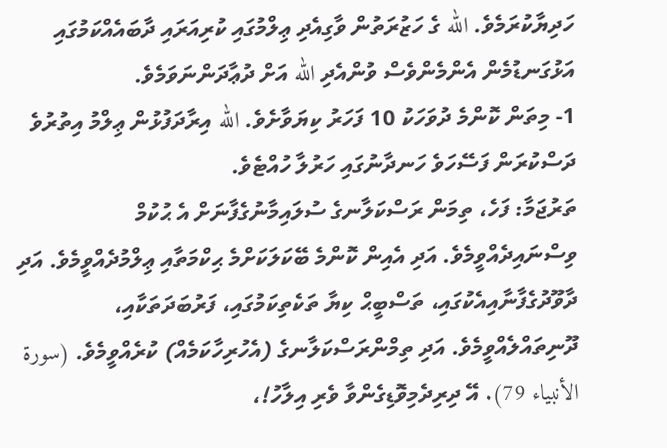ހަދިޔާކުރަމެވެ. الله ގެ ހަޒުރަތުން ވާގިއެދި ޢިލްމުގައި ކުރިއަރައި ދާބައެއްކަމުގައި އަޅުގަނޑުމެން އެންމެންވެސް ވުންއެދި الله އަށް ދުޢާދަންނަވަމެވެ.
1- މިތަން ކޮންމެ ދުވަހަކު 10 ފަހަރު ކިޔަވާށެވެ. الله އިރާދަފުޅުން ޢިލްމު އިތުރުވެ ދަސްކުރަން ފަސޭހަވެ ހަނދާނުގައި ހަރުލާ ހުއްޓެވެ.
ތަރުޖަމާ: ފަހެ، ތިމަން ރަސްކަލާނގެ ސުލައިމާނުގެފާނަށް އެ ޙުކުމް ވިސްނައިދެއްވީމެވެ. އަދި އެއިން ކޮންމެ ބޭކަލަކަށްމެ ޙިކްމަތާއި ޢިލްމުދެއްވީމެވެ. އަދި ދާވޫދުގެފާނާއިއެކުގައި، ތަސްބީޙް ކިޔާ ތަކެތިކަމުގައި، ފަރުބަދަތަކާއި، ދޫނިތައްލެއްވީމެވެ. އަދި ތިމްންރަސްކަލާނގެ (އެހުރިހާކަމެއް) ކުރެއްވީމެވެ. (سورة الأنبياء 79). އޭ ދިރިދެމިވޮޑިގެންވާ ވެރި އިލާހު!،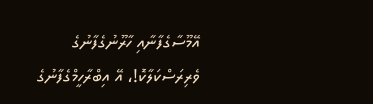އޭމޫސާގެފާނާއި ހާރޫނުގެފާނުގެ ވެރިރަސްކަލާކޮ!، އޭ އިބްރާހީމްގެފާނުގެ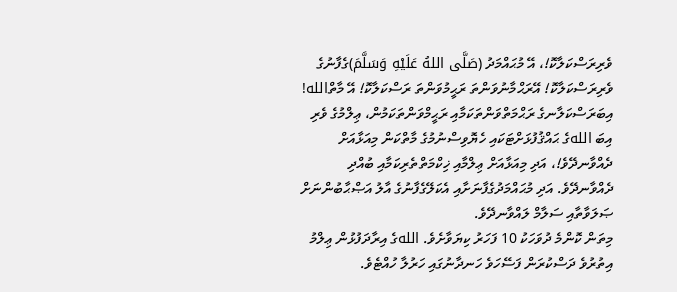ވެރިރަސްކަލާކޮ!، އޭ މުޙައްމަދު (صَلَّى اللهُ عَلَيْهِ وَسَلَّمَ)ގެފާނުގެ ވެރިރަސްކަލާކޮ! އޭރަޙްމާނުވަންތަ ރަޙީމުވަންތަ ރަސްކަލާކޮ! އޭ މާތްالله! އިބަރަސްކަލާނގެ ރަޙްމަތްވަންތަކަމާއި ރަޙީމްވަންތަކަމުން، ޢިލްމުގެ ވެރި އިބަ اللهގެ ޙައްޤުފުޅަށްޓަކައި ހެޔޮވިސްނުމުގެ މާތްކަން މިއަޅާއަށް ދެއްވާނދޭވެ!، އަދި މިއަޅާއަށް ޢިލްމާއި ޚިކްމަތްތެރިކަމާއި ބުއްދި ދެއްވާނދޭވެ. އަދި މުޙައްމަދުގެފާނަށާއި އެކަލޭގެފާނުގެ އާލު އަޞްޙާބުންނަށް ޞަލަވާތާއި ސަލާމް ލައްވާނދޭވެ.
މިތަން ކޮންމެ ދުވަހަކު 10 ފަހަރު ކިޔަވާށެވެ. اللهގެ އިރާދަފުޅުން ޢިލްމު އިތުރުވެ ދަސްކުރަން ފަސޭހަވެ ހަނދާނުގައި ހަރުލާ ހުއްޓެވެ.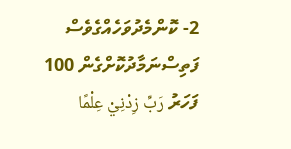2- ކޮންމެދުވަހެއްގެވެސް ފަތިސްނަމާދުކޮށްގެން 100 ފަހަރު رَبِّ زِدْنِيْ عِلْمًا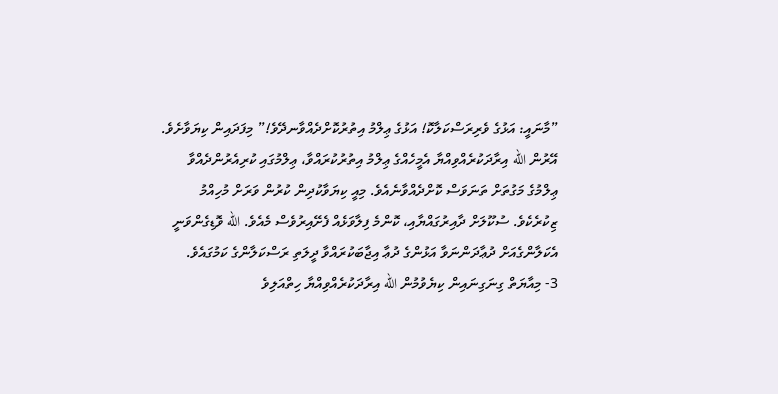”މާނައީ: އަޅުގެ ވެރިރަސްކަލާކޮ! އަޅުގެ ޢިލްމު އިތުރުކޮށްދެއްވާނދޭވެ!” މިފަދައިން ކިޔަވާށެވެ. އޭރުން الله އިރާދަކުރެއްވިއްޔާ އެމީހެއްގެ ޢިލްމު އިތުރުކުރައްވާ، ޢިލްމުގައި ކުރިއެރުންދެއްވާ ޢިލްމުގެ މަގުތަށް ތަނަވަސް ކޮށްދެއްވާނެއެވެ. މިއީ ކިޔަވާކުދިން ކުރުން ވަރަށް މުހިއްމު ޒިކުރެކެވެ. ސުކޫލަށް ދާއިރުގައްޔާއި، ކޮންމެ ފިލާވަޅެއް ފެށޭއިރުވެސް މެއެވެ. الله ވޮޑިގެންވަނީ އެކަލާންގެއަށް ދުޢާދަންނަވާ އަޅުންގެ ދުޢާ އިޖާބަކުރައްވާ ދީލަތި ރަސްކަލާންގެ ކަމުގައެވެ.
3- މިއާޔަތް ގިނަގިނައިން ކިޔެވުމުން الله އިރާދަކުރެއްވިއްޔާ ހިތްއަލިވެ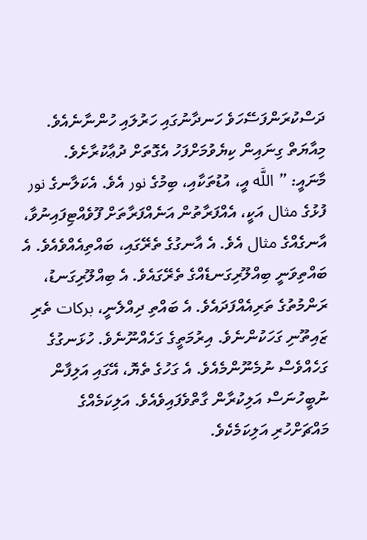ދަސްކުރަންފަސޭހަވެ ހަނދާނުގައި ހަރުލައި ހުންނާނެއެވެ. މިއާޔަތް ގިނައިން ކިޔެވުމަށްފަހު އެގޮތަށް ދުޢާކުރާށެވެ.
މާނައީ: ” اللَّه އީ، އުޑުތަކާއި، ބިމުގެ نور އެވެ. އެކަލާނގެ نور ފުޅުގެ مثال އަކީ، އެއްފަރާތުން އަނެއްފަރާތަށް ފޫވެއްޓިފައިނުވާ، އާނގެއްގެ مثال އެވެ. އެ އާނގުގެ ތެރޭގައި، ބައްތިއެއްވެއެވެ. އެ ބައްތިވަނީ ބިއްލޫރިގަނޑެއްގެ ތެރޭގައެވެ. އެ ބިއްލޫރިގަނޑު، ރަންމުތުގެ ތަރިއެއްފަދައެވެ. އެ ބައްތި ދިއްލެނީ، بركات ތެރި ޒައިތޫނި ގަހަކުންނެވެ. އިރުމަތީގެ ގަހެއްނޫނެވެ. ހުޅަނގުގެ ގަހެއްވެސް ނުމެނޫންމެއެވެ. އެ ގަހުގެ ތެޔޮ، އޭގައި އަލިފާން ނުބީހުނަސް އަލިކުރާން ގާތްވެފައިވެއެވެ. އަލިކަމެއްގެ މައްޗަށްހުރި އަލިކަމެކެވެ.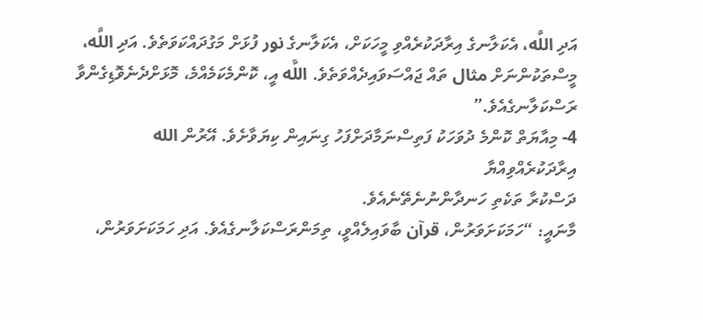އަދި اللَّه، އެކަލާނގެ އިރާދަކުރެއްވި މީހަކަށް، އެކަލާނގެ نور ފުޅަށް މަގުދައްކަވަތެވެ. އަދި اللَّه، މީސްތަކުންނަށް مثال ތައް ޖައްސަވައިދެއްވަތެވެ. اللَّه އީ، ކޮންމެކަމެއްމެ، މޮޅަށްދެނެވޮޑިގެންވާ ރަސްކަލާނގެއެވެ.”
4- މިއާޔަތް ކޮންމެ ދުވަހަކު ފަތިސްނަމާދަށްފަހު ގިނައިން ކިޔަވާށެވެ. އޭރުން الله އިރާދަކުރެއްވިއްޔާ
ދަސްކުރާ ތަކެތި ހަނދާންނުނެތޭނެއެވެ.
މާނައީ: “ހަމަކަށަވަރުން، قرآن ބާވައިލެއްވީ، ތިމަންރަސްކަލާނގެއެވެ. އަދި ހަމަކަށަވަރުން،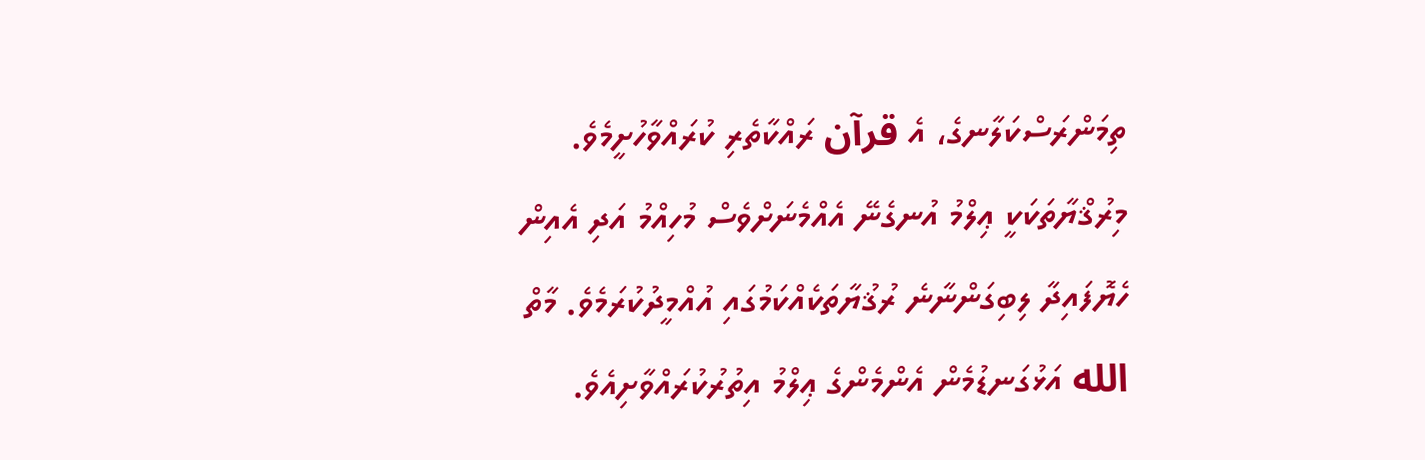ތިމަންރަސްކަލާނގެ، އެ قرآن ރައްކާތެރި ކުރައްވާހުށީމެވެ.
މިރުޤްޔާތަކަކީ ޢިލްމު އުނގެނޭ އެއްމެނަށްވެސް މުހިއްމު އަދި އެއިން ހެޔޮފައިދާ ލިބިގަންނާނެ ރުޤުޔާތަކެއްކަމުގައި އުއްމީދުކުރަމެވެ. މާތް الله އަޅުގަނޑުމެން އެންމެންގެ ޢިލްމު އިތުރުކުރައްވާށިއެވެ.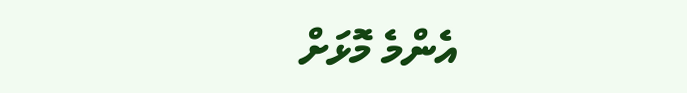އެންމެ މޮޅަށް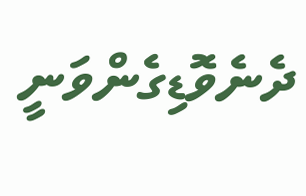ދެނެވޮޑިގެންވަނީ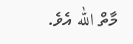މާތް الله އެވެ.